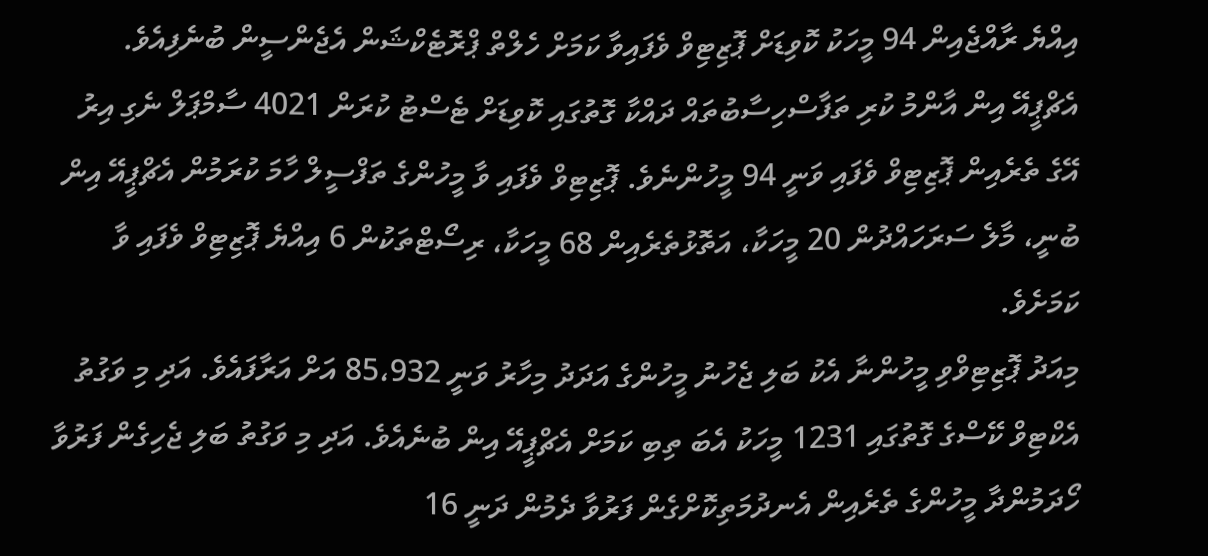އިއްޔެ ރާއްޖެއިން 94 މީހަކު ކޮވިޑަށް ޕޮޒިޓިވް ވެފައިވާ ކަމަށް ހެލްތް ޕްރޮޓެކްޝަން އެޖެންސީން ބުނެފިއެވެ.
އެޗްޕީއޭ އިން އާންމު ކުރި ތަފާސްހިސާބުތައް ދައްކާ ގޮތުގައި ކޮވިޑަށް ޓެސްޓު ކުރަން 4021 ސާމްޕަލް ނެގި އިރު އޭގެ ތެރެއިން ޕޮޒިޓިވް ވެފައި ވަނީ 94 މީހުންނެވެ. ޕޮޒިޓިވް ވެފައި ވާ މީހުންގެ ތަފްސީލް ހާމަ ކުރަމުން އެޗްޕީއޭ އިން ބުނީ، މާލެ ސަރަހައްދުން 20 މީހަކާ، އަތޮޅުތެރެއިން 68 މީހަކާ، ރިސޯޓްތަކުން 6 އިއްޔެ ޕޮޒިޓިވް ވެފައި ވާ ކަމަށެވެ.
މިއަދު ޕޮޒިޓިވްވި މީހުންނާ އެކު ބަލި ޖެހުނު މީހުންގެ އަދަދު މިހާރު ވަނީ 85،932 އަށް އަރާފައެވެ. އަދި މި ވަގުތު އެކްޓިވް ކޭސްގެ ގޮތުގައި 1231 މީހަކު އެބަ ތިބި ކަމަށް އެޗްޕީއޭ އިން ބުނެއެވެ. އަދި މި ވަގުތު ބަލި ޖެހިގެން ފަރުވާ ހޯދަމުންދާ މީހުންގެ ތެރެއިން އެނދުމަތިކޮށްގެން ފަރުވާ ދެމުން ދަނީ 16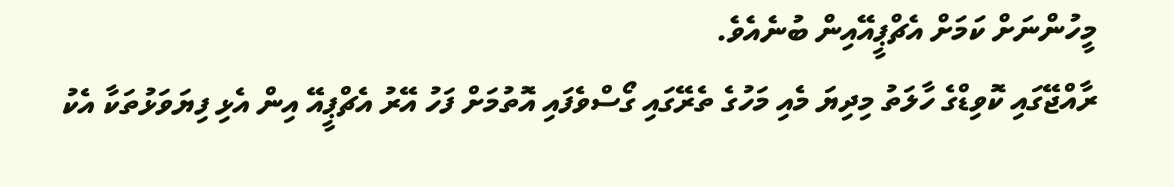މީހުންނަށް ކަމަށް އެޗްޕީއޭއިން ބުނެއެވެ.
ރާއްޖޭގައި ކޮވިޑްގެ ހާލަތު މިދިޔަ މެއި މަހުގެ ތެރޭގައި ގޯސްވެފައި އޮތުމަށް ފަހު އޭރު އެޗްޕީއޭ އިން އެޅި ފިޔަވަޅުތަކާ އެކު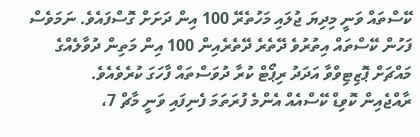ކޭސްތައް ވަނީ މިދިޔަ ޖުލައި މަހުތެރޭ 100 އިން ދަށަށް ގޮސްފައެވެ. ނަމަވެސް ފަހުން ކޭސްތައް އިތުރުވެ ދޭތެރެ ދޭތެރެއިން 100 އިން މަތިން ދުވާލެއްގެ މައްޗަށް ޕޮޒިޓިވްވާ އަދަދު ރިޕޯޓް ކުރާ ދުވަސްތައް ފާހަގަ ކުރެވެއެވެ.
ރާއްޖެއިން ކޮވިޑް ކޭސްއެއް އެންމެ ފުރަތަމަ ފެނިފައި ވަނީ މާޗް 7،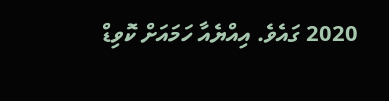2020 ގައެވެ. އިއްޔެއާ ހަމައަށް ކޮވިޑް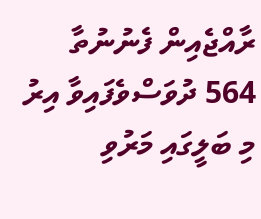ރާއްޖެއިން ފެނުނުތާ 564 ދުވަސްވެފައިވާ އިރު މި ބަލީގައި މަރުވި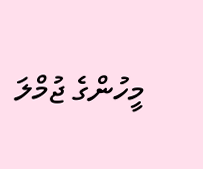މީހުންގެ ޖުމްލަ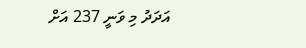އަދަދު މި ވަނީ 237 އަށް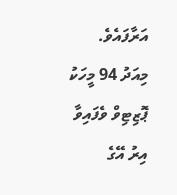އަރާފައެވެ.
މިއަދު 94 މީހަކު ޕޮޒިޓިވް ވެފައިވާ އިރު އޭގެ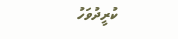ކުރީދުވަހު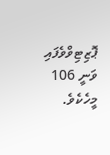ޕޮޒިޓިވްވެފައި ވަނީ 106 މީހެކެވެ.